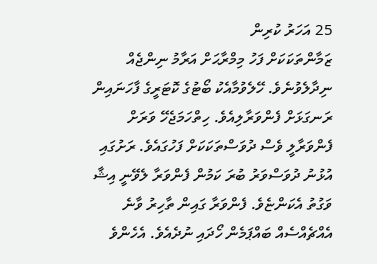25 އަހަރު ކުރިން
ޒަމާންތަކަކަށް ފަހު މިމްރާޙަށް އަރާމު ނިންޖެއް ނިދާލެވުނެވެ. ހޭލެވުމާއެކު ބޯޓުގެ ކޮޓަރީގެ ފާހަނައިން ރަނގަޅަށް ފެންވަރާލިއެވެ. ހިތްހަމަޖެހޭ ވަރަށް ފެންވަރާލީ ވެސް ދުވަސްތަކަކަށް ފަހުގައެވެ. ރަށުގައި އުޅުނު ދުވަސްވަރު ބުރަ ކަމުން ފެންވަރާ ލެވޭނީ އިޝާ ވަގުތު އެކަންޏެވެ. ފެންވަރާ ގައިން ތާހިރު ވާނެ އެއްޗެއްސެއް ބައްޕަމެން ހޯދައި ނުދެއެވެ. އެހެންވެ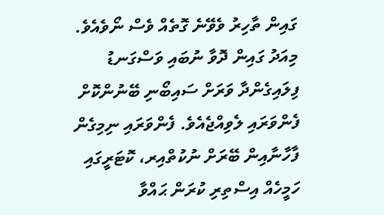ގައިން ތާހިރު ވެވޭނެ ގޮތެއް ވެސް ނޯވެއެވެ. މިއަދު ގައިން ދޮވާ ނުބައި ވަސްގަނޑު ފިލައިގެންދާ ވަރަށް ސައިބޯނި ބޭނުންކޮށް ފެންވަރައި ލެވިއްޖެއެވެ. ފެންވަރައި ނިމިގެން ފާހާނާއިން ބޭރަށް ނުކުތްއިރ، ކޮޓަރީގައި ހަމީހެއް އިސްތިރި ކުރަން ޙައްވާ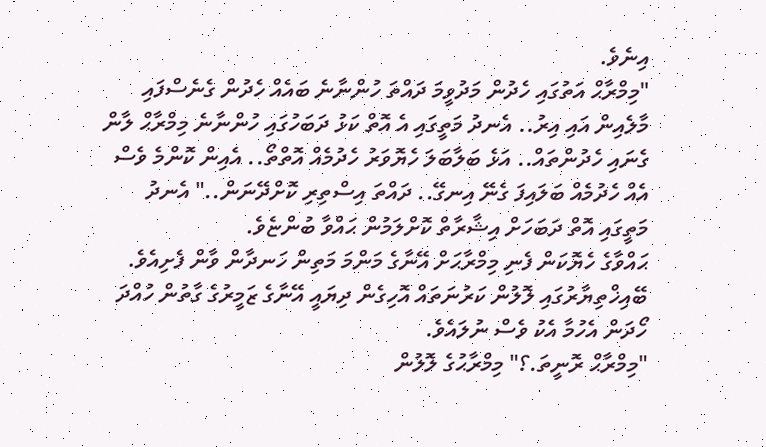އިނެވެ.
"މިމްރާޙް އަތުގައި ހެދުން މަދުވީމަ ދައްތަ ހުންނާނެ ބައެއް ހެދުން ގެނެސްފައި މާލެއިން އައި އިރު.. އެނދު މަތީގައި އެ އޮތް ކަޅު ދަބަހުގައި ހުންނާނެ މިމްރާޙް ލާން ގެނައި ހެދުންތައް.. އަޅެ ބަލާބަލަ ހެޔޮވަރު ހެދުމެއް އޮތްތޯ.. އެއިން ކޮންމެ ވެސް އެއް ހެދުމެއް ބަލައިފަ ގެނޭ އިނގޭ.. ދައްތަ އިސްތިރި ކޮށްދޭނަން.." އެނދު މަތީގައި އޮތް ދަބަހަށް އިޝާރާތް ކޮށްލަމުން ޙައްވާ ބުންޏެވެ.
ޙައްވާގެ ހެޔޮކަން ފެނި މިމްރާޙަށް އޭނާގެ މަންމަ މަތިން ހަނދާން ވާން ފެށިއެވެ. ބޭއިޚްތިޔާރުގައި ލޮލުން ކަރުނަތައް އޮހިގެން ދިޔައީ އޭނާގެ ޒަމީރުގެ ގާތުން ހުއްދަ ހޯދަން އެހުމާ އެކު ވެސް ނުލައެވެ.
"މިމްރާޙް ރޮނީތަ.؟" މިމްރާޙުގެ ލޮލުން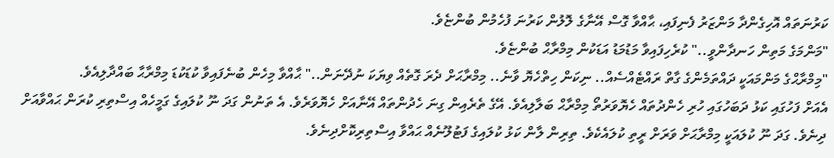ކަރުނަތައް އޮހިގެންދާ މަންޒަރު ފެނިފައި، ޙާއްވާ ގޮސް އޭނާގެ ލޮލުން ކަރުނަ ފުހެމުން ބުންޏެވެ.
"މަންމަގެ މަތިން ހަނދާންވީ.." ކުރެހިފައިވާ މަޑުމަޑު އަޑަކުން މިމްރާޙް ބުންޏެވެ.
"މިމްރާޙްގެ މަންމައަކީ ދައްތަމެންގެ ގާތް ރައްޓެއްސެއް.. ނިކަން ހިތްހެޔޮ ވާނެ.. މިމްރާޙަށް ދެރަ ގޮތެއް ވިޔަކަ ނުދޭނަން.." ޙާއްވާ މިހެން ބުނެފައިވާ ކުޑަކުޑަ މިމްރާޙާ ބައްދާލިއެވެ.
އެއަށް ފަހުގައި ކަޅު ދަބަހުގައި ހުރި ހެންދުތައް ހެޔޮވަރުތޯ މިމްރާޙް ބަލާލިއެވެ. އޭގެ ތެރެއިން ގިނަ ހެދުންތައް އޭނާއަށް ހެޔޮވަރެވެ. އެ ތަނުން ގަދަ ނޫ ކުލައިގެ ގަމީހެއް އިސްތިރި ކުރަން ޙައްވާއަށް ދިނެވެ. ގަދަ ނޫ ކުލައަކީ މިމްރާޙަށް ވަރަށް ރީތި ކުލައެކެވެ. ތިރިން ލާން ކަޅު ކުލައިގެ ފަޓުލޫނެއް ޙައްވާ އިސްތިރިކޮށްދިނެވެ.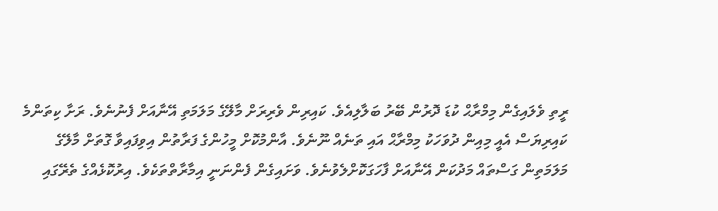ރީތި ވެލައިގެން މިމްރާޙް ކުޑަ ދޮރުން ބޭރު ބަލާލިއެވެ. ކައިރިން ވެރިރަށް މާލޭގެ މަލަމަތި އޭނާއަށް ފެނުނެވެ. ރަށާ ކިތަންމެ ކައިރިޔަސް އެއީ މިއިން ދުވަހަކު މިމްރާޙް އައި ތަނެއް ނޫނެވެ. އާންމުކޮށް މީހުންގެ ފަރާތުން އިވިފައިވާ ގޮތަށް މާލޭގެ މަލަމަތިން ގަސްތައް މަދުކަން އޭނާއަށް ފާހަގަކޮށްލެވުނެވެ. ވަށައިގެން ފެންނަނީ އިމާރާތްތަކެވެ. އިރުކޮޅެއްގެ ތެރޭގައި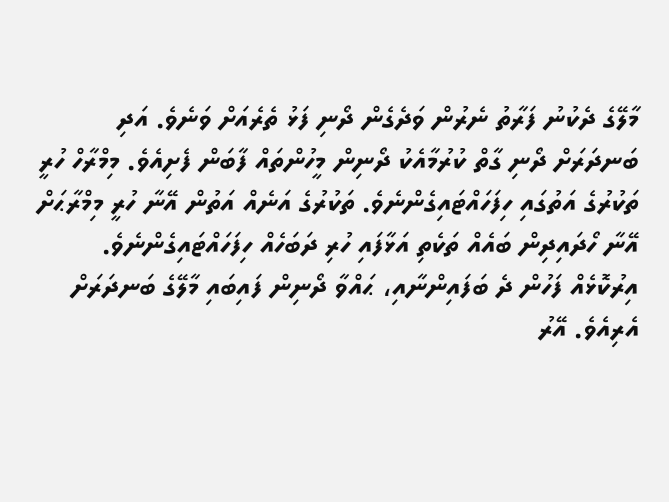މާލޭގެ ދެކުނު ފަރާތު ނެރުން ވަދެގެން ދޯނި ފަޅު ތެރެއަށް ވަނެވެ. އަދި ބަނދަރަށް ދޯނި ގާތް ކުރުމާއެކު ދޯނިން މީހުންތައް ފާބަން ފެށިއެވެ. މިމްރާހް ހުރީ ތަކުރުގެ އަތުގައި ހިފަހައްޓައިގެންނެވެ. ތަކުރުގެ އަނެއް އަތުން އޭނާ ހުރީ މިމްރާޙަށް އޭނާ ހޯދައިދިން ބައެއް ތަކެތި އަޅާފައި ހުރި ދަބަހެއް ހިފަހައްޓައިގެންނެވެ.
އިރުކޮޅެއް ފަހުން ދެ ބަފައިންނާއި، ޙައްވާ ދޯނިން ފައިބައި މާލޭގެ ބަނދަރަށް އެރިއެވެ. އޭރު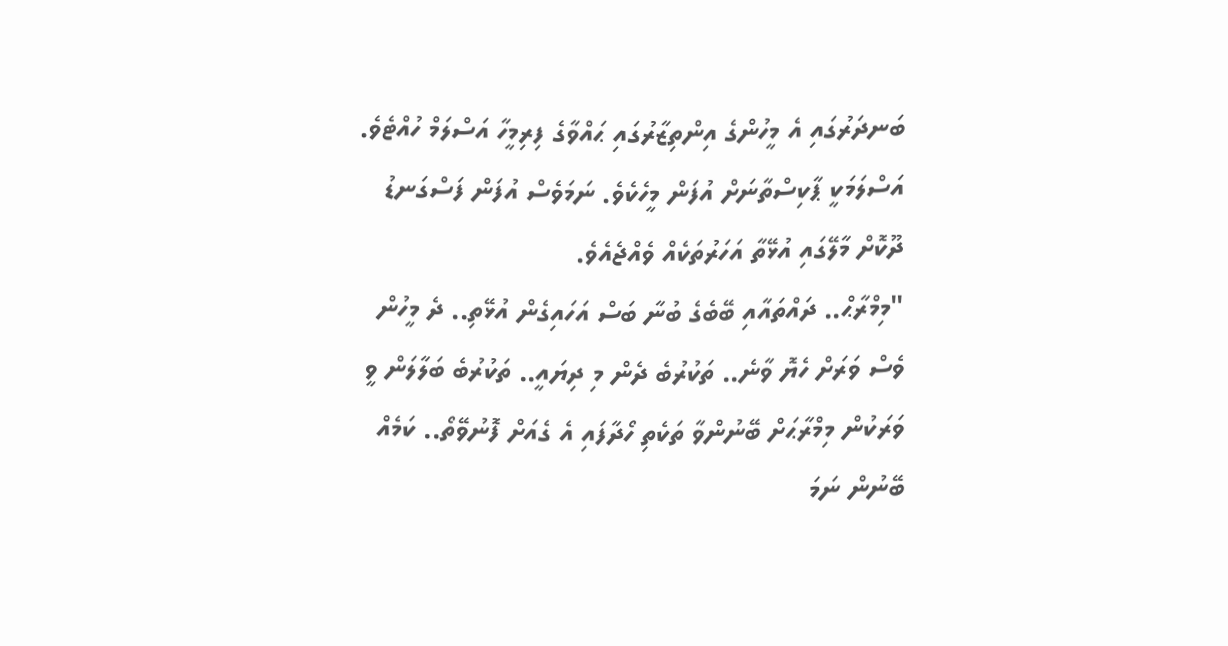ބަނދަރުގައި އެ މީހުންގެ އިންތިޒާރުގައި ޙައްވާގެ ފިރިމީހާ އަސްލަމް ހުއްޓެވެ. އަސްލަމަކީ ޕާކިސްތާނަށް އުފަން މީހެކެވެ. ނަމަވެސް އުފަން ފަސްގަނޑު ދޫކޮށް މާލޭގައި އުޅޭތާ އަހަރުތަކެއް ވެއްޖެއެވެ.
"މިމްރާޙް.. ދައްތައާއި ބޭބެގެ ބުނާ ބަސް އަހައިގެން އުޅޭތި.. ދެ މީހުން ވެސް ވަރަށް ހެޔޮ ވާނެ.. ތަކުރުބެ ދެން މި ދިޔައީ.. ތަކުރުބެ ބަލާލަން ވީ ވަރަކުން މިމްރާޙަށް ބޭނުންވާ ތަކެތި ހޯދާފައި އެ ގެއަށް ފޮނުވޭތޯ.. ކަމެއް ބޭނުން ނަމަ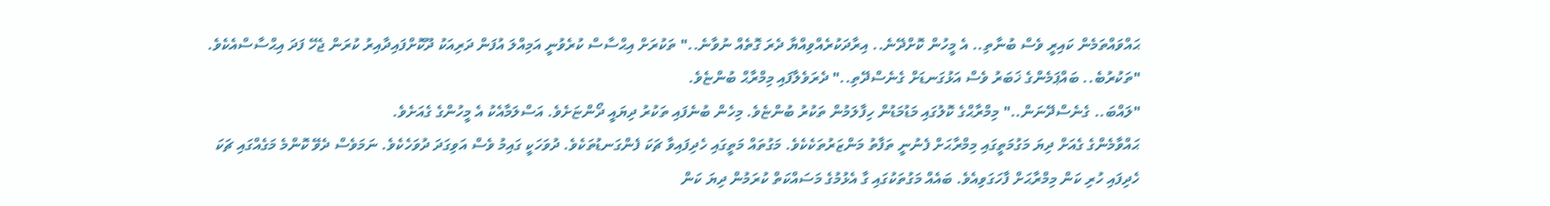ޙައްވައްތަމެން ކައިރީ ވެސް ބުނާތި.. އެ މީހުން ކޮށްދޭނެ.. އިރާދަކުރެއްވިއްޔާ ދެރަ ގޮތެއް ނުވާނެ.." ތަކުރަށް އިޙްސާސް ކުރެވުނީ އަމިއްލަ އުފަން ދަރިއަކު ދޫކޮށްފައިދާއިރު ކުރަން ޖެހޭ ފަދަ އިޙްސާސްއެކެވެ.
"ތަކުރުބެ.. ބައްޕަމެންގެ ޚަބަރު ވެސް އަޅުގަނޑަށް ގެނެސްދޭތި.." ދެރަވެލާފައި މިމްރާޙް ބުންޏެވެ.
"ލައްބަ.. ގެނެސްދޭނަން.." މިމްރާޙްގެ ކޮލުގައި މަޑުމަޑުން ހިފާލަމުން ތަކުރު ބުންޏެވެ. މިހެން ބުނެފައި ތަކުރު ދިޔައީ ދޯންޏަށެވެ. އަސްލަމާއެކު އެ މީހުންގެ ގެއަށެވެ.
ޙައްވާމެންގެ ގެއަށް ދިޔަ މަގުމަތީގައި މިމްރާޙަށް ފެނުނީ ތަފާތު މަންޒަރުތަކެކެވެ. މަގުތައް މަތީގައި ހެދިފައިވާ ޗަކަ ފެންގަނޑުތަކެވެ. ދުވަހަކީ ގައިމު ވެސް އަވިގަދަ ދުވަހެކެވެ. ނަމަވެސް ދެވޭ ކޮންމެ މަގެއްގައި ޗަކަ ހެދިފައި ހުރި ކަން މިމްރާޙަށް ފާހަގަވިއެވެ. ބައެއް މަގުތަކުގައި ގާ އެޅުމުގެ މަސައްކަތް ކުރަމުން ދިޔަ ކަން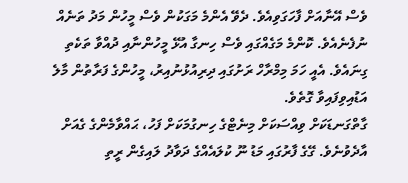ވެސް އޭނާއަށް ފާހަގަވިއެވެ. ދެވޭ އެންމެ މަގަކުން ވެސް މީހުން މަދު ތަނެއް ނުފެނެއެވެ. ކޮންމެ މަގެއްގައި ވެސް ހިނގާ އުޅޭ މީހުންނާއި ދުއްވާ ތަކެތި ގިނައެވެ. އެއީ ހަމަ މިމްރާހް ރަށުގައި ދިރިއުޅުނުއިރު، މީހުންގެ ފަރާތުން މާލެ އަޑުއިވިފައިވާ ގޮތެވެ.
ގާތްގަނޑަކަށް ވިއްސަކަށް މިނެޓްގެ ހިނގުމަކަށް ފަހު، ޙައްވާމެންގެ ގެއަށް އާދެވުނެވެ. ގޭގެ ފާރުގައި މަޑު ނޫ ކުލައެއްގެ ދަވާދު ލައިގެން ރީތި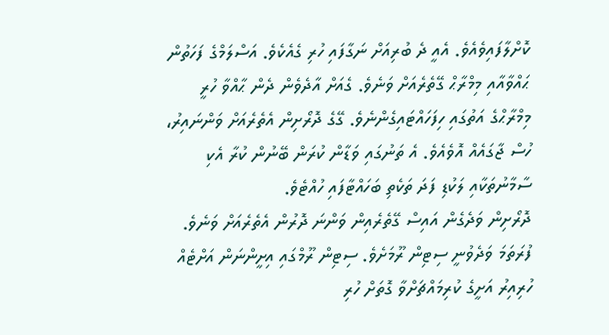ކޮށްލާފައިވެއެވެ. އެއީ ދެ ބުރިއަށް ނަގާފައި ހުރި ގެއެކެވެ. އަސްލަމްގެ ފަހަތުން ޙައްވާއާއި މިމްރާޙް ގޭތެރެއަށް ވަނެވެ. ގެއަށް އާދެވެން ދެން ޙާއްވާ ހުރީ މިމްރާޙްގެ އަތުގައި ހިފަހައްޓައިގެންނެވެ. ގޭގެ ދޮރޯށިން އެތެރެއަށް ވަންނައިރު، ހުސް ޖާގައެއް އޮވެއެވެ. އެ ތަނުގައި ވަޑާން ކުރަން ބޭނުން ކުރާ އެކި ސާމާނުތަކާއި ލަކުޑި ފަދަ ތަކެތި ބަހައްޓާފައި ހުއްޓެވެ.
ދޮރޯށިން ވަދެގެން އައިސް ގޭތެރެއިން ވަންނަ ދޮރުން އެތެރެއަށް ވަނެވެ. ފުރަތަމަ ވަދެވުނީ ސިޓިން ރޫމަށެވެ. ސިޓިން ރޫމްގައި އިށީންނަން އަށްޓެއް ހުރިއިރު އަށީގެ ކުރިމައްޗަށްވާ ގޮތަށް ހުރި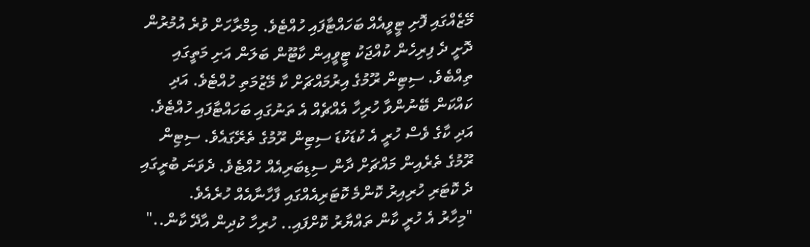މޭޒެއްގައި ފޮށި ޓީވީއެއް ބަހައްޓާފައި ހުއްޓެވެ. މިމްރާހަށް ވުރެ އުމުރުން ދޮށީ ދެ ފިރިހެން ކުއްޖަކު ޓީވީއިން ކާޓޫން ބަލަން އަށި މަތީގައި ތިއްބެވެ. ސިޓިން ރޫމުގެ އިރުމައްޗަށް ކާ މޭޒުމަތި ހުއްޓެވެ. އަދި ކައްކަން ބޭނުންވާ ހުރިހާ އެއްޗެއް އެ ތަނުގައި ބަހައްޓާފައި ހުއްޓެވެ. އަދި ކާގެ ވެސް ހުރީ އެ ކުޑަކުޑަ ސިޓިން ރޫމުގެ ތެރޭގައެވެ. ސިޓިން ރޫމުގެ ތެރެއިން މައްޗަށް ދާން ސިޑިބަރިއެއް ހުއްޓެވެ. ދެވަނަ ބުރީގައި ދެ ކޮޓަރި ހުރިއިރު ކޮންމެ ކޮޓަރިއެއްގައި ފާހާނާއެއް ހުރެއެވެ.
"މިހާރު އެ ހުރީ ކާން ތައްޔާރު ކޮށްފައި.. ހުރިހާ ކުދިން އާދޭ ކާން.."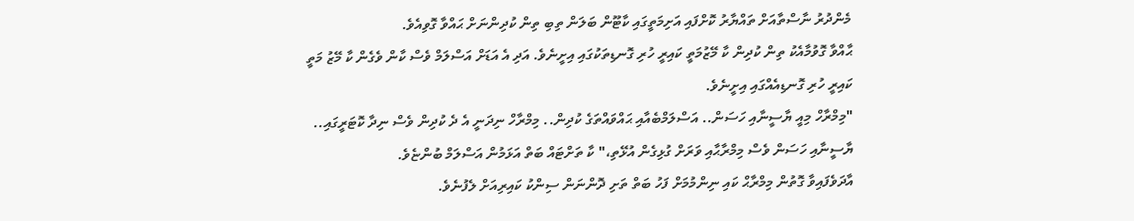މެންދުރު ނާސްތާއަށް ތައްޔާރު ކޮށްފައި އަށިމަތީގައި ކާޓޫން ބަލަން ތިބި ތިން ކުދިންނަށް ޙައްވާ ގޮވިއެވެ.
ޙާއްވާ ގޮވުމާއެކު ތިން ކުދިން ކާ މޭޒުމަތީ ކައިރީ ހުރި ގޮނޑިތަކުގައި އިށީނެވެ. އަދި އެ އަޑަށް އަސްލަމް ވެސް ކާން ވެގެން ކާ މޭޒު މަތީ ކައިރީ ހުރި ގޮނޑިއެއްގައި އިށީނެވެ.
"މިމްރާހް މިއީ ޔާސީނާއި ހަސަން.. އަސްލަމްބެއާއި ޙައްވައްތަގެ ކުދިން.. މިމްރާހް ނިދަނީ އެ ދެ ކުދިން ވެސް ނިދާ ކޮޓަރީގައި.. ޔާސީނާއި ހަސަން ވެސް މިމްރާޙާއި ވަރަށް ގުޅިގެން އުޅޭތި،" ކާ ތަށްޓައް ބަތް އަޅަމުން އަސްލަމް ބުންޏެވެ.
އާދަވެފައިވާ ގޮތުން މިމްރާޙް ކައި ނިންމުމަށް ފަހު ބަތް ތަށި ދޮންނަން ސިންކު ކައިރިއަށް ލެފުނެވެ.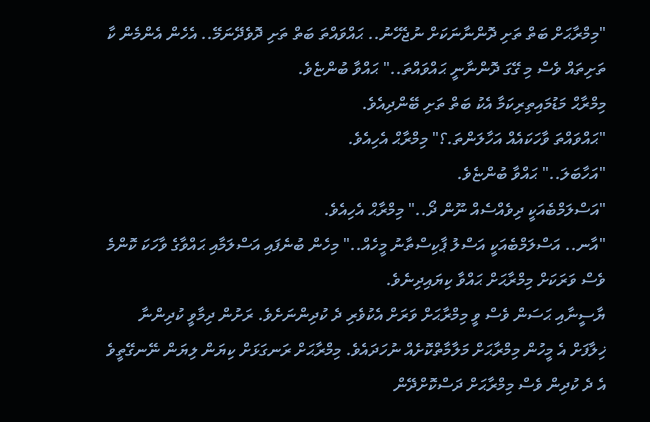"މިމްރާޙަށް ބަތް ތަށި ދޮންނާނަކަށް ނުޖެހޭނު.. ޙައްވައްތަ ބަތް ތަށި ދޮވެދޭނަމޭ.. އެހެން އެންމެން ކާ ތަށިތައް ވެސް މި ގޭގަ ދޮންނާނީ ޙައްވައްތަ.." ޙައްވާ ބުންޏެވެ.
މިމްރާޙް މަޑުމައިތިރިކަމާ އެކު ބަތް ތަށި ބޭންދިއެވެ.
"ޙައްވައްތަ ވާހަކައެއް އަހާލަންތަ.؟" މިމްރާޙް އެހިއެވެ.
"އަހާބަލަ.." ޙައްވާ ބުންޏެވެ.
"އަސްލަމްބެއަކީ ދިވެއްސެއް ނޫން ދޯ.." މިމްރާޙް އެހިއެވެ.
"އާނ.. އަސްލަމްބެއަކީ އަސްލު ޕާކިސްތާނު މީހެއް.." މިހެން ބުނެފައި އަސްލަމާއި ޙައްވާގެ ވާހަކަ ކޮންމެ ވެސް ވަރަކަށް މިމްރާޙަށް ޙައްވާ ކިޔައިދިނެވެ.
ޔާސީނާއި ޙަސަން ވެސް ވީ މިމްރާޙަށް ވަރަށް އެކުވެރި ދެ ކުދިންނަށެވެ. ރަށުން ދިމާވީ ކުދިންނާ ޚިލާފަށް އެ މީހުން މިމްރާޙަށް މަލާމާތްކޮށެއް ނުހަދައެވެ. މިމްރާޙަށް ރަނގަޅަށް ކިޔަން ލިޔަން ނޭނގޭތީވެ އެ ދެ ކުދިން ވެސް މިމްރާޙަށް ދަސްކޮށްދޭން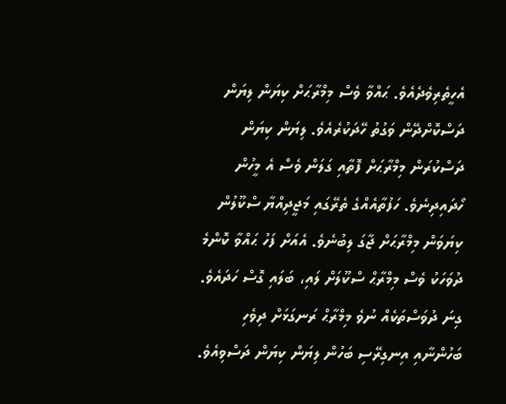އެހީތެރިވެދެއެވެ. ޙައްވާ ވެސް މިމްރާޙަށް ކިޔަން ލިޔަން ދަސްކޮށްދޭން ވަގުތު ހޭދަކުރެއެވެ. ލިޔަން ކިޔަން ދަސްކުރަން މިމްރާޙަށް ފޮތާއި ގަލަން ވެސް އެ މީހުން ހޯދައިދިނެވެ. ހަފުތާއެއްގެ ތެރޭގައި މަޖީދިއްޔާ ސްކޫލުން ކިޔަވަން މިމްރާޙަށް ޖާގަ ލިބުނެވެ. އެއަށް ފަހު ޙައްވާ ކޮންމެ ދުވަހަކު ވެސް މިމްރާޙް ސްކޫލަށް ލައި، ބަލައި ގޮސް ހަދައެވެ. ގިނަ ދުވަސްތަކެއް ނުވެ މިމްރާޙް ރަނގަޅަށް ދިވެހި ބަހުންނާއި އިނގިރޭސި ބަހުން ލިޔަން ކިޔަން ދަސްވިއެވެ.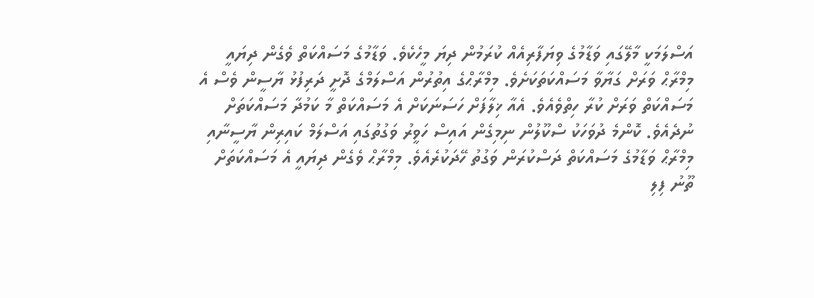އަސްލަމަކީ މާލޭގައި ވަޑާމުގެ ވިޔަފާރިއެއް ކުރަމުން ދިޔަ މީހެކެވެ. ވަޑާމުގެ މަސައްކަތް ވެގެން ދިޔައީ މިމްރާޙް ވަރަށް ގަޔާވާ މަސައްކަތަކަށެވެ. މިމްރާޙްގެ އިތުރުން އަސްލަމްގެ ދޮށީ ދަރިފުޅު ޔާސީން ވެސް އެ މަސައްކަތް ވަރަށް ކުރާ ހިތްވެއެވެ. އެއާ ޚިލާފަށް ހަސަނަކަށް އެ މަސައްކަތް މާ ކަމުދާ މަސައްކަތަށް ނުދެއެވެ. ކޮންމެ ދުވަހަކު ސްކޫލުން ނިމިގެން އައިސް ހަވީރު ވަގުތުގައި އަސްލަމް ކައިރިން ޔާސީނާއި މިމްރާޙް ވަޑާމުގެ މަސައްކަތް ދަސްކުރަން ވަގުތު ހޭދަކުރެއެވެ. މިމްރާޙް ވެގެން ދިޔައީ އެ މަސައްކަތަށް ތޫނު ފިލި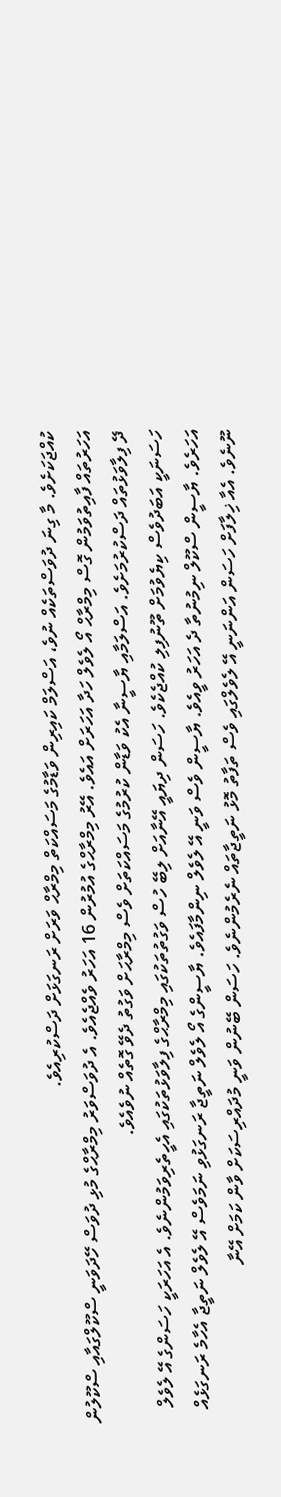ކުއްޖަކަށެވެ. މާ ގިނަ ދުވަސްތަކެއް ނުވެ، އަސްލަމް ކައިރިން ވަޑާމުގެ މަސައްކަތް މިމްރާޙް ވަރަށް ރަނގަޅަށް ދަސްކުރިއެވެ.
އަހަރުތައް ފާއިތުވަމުން ގޮސް މިމްރާޙް އޯ ލެވެލް ހަދާ އަހަރަށް އައެވެ. އޭރު މިމްރާޙްގެ އުމުރުން 16 އަހަރު ވެއްޖެއެވެ. އެ ދުވަސްވަރު މިމްރާޙްގެ މުޅި ދުވަސް ހޭދަވަނީ ސްކޫލްގައާއި ސްކޫލުން ދޭ ފިލާވަޅުތައް ދަސްކުރުމަށެވެ. އަސްލަމާއި ޔާސީނާ އެކު ވަޑާން ކުރުމުގެ މަސައްކަތަށް ވެސް މިމްރާޙަށް ވަގުތު ދެވޭ ގޮތެއް ނުވެއެވެ.
ހަސަނަކީ އަބަދުވެސް ކިޔެވުމަށް ތޫނުފިލި ކުއްޖެކެވެ. ހަސަން ދިޔައީ އޭނާއަށް ލިބޭ ހުސް ވަގުތުތަކުގައި މިމްރާޙްގެ ފިލާވަޅުތަކުގައި އެހީތެރިވަމުންނެވެ. އެ އަހަރަކީ ހަސަންގެ އޭ ލެވެލް އަހަރެވެ. ޔާސީން ސްކޫލް ނިމުނުތާ ދެ އަހަރު ވީއެވެ. ޔާސީން ވެސް ވަނީ އޭ ލެވެލް ނިންމާފައެވެ. ޔާސީންގެ އޯ ލެވެލް ނަތީޖާ ރަނގަޅުވި ނަމަވެސް އޭ ލެވެލް ނަތީޖާ އެހާމެ ރަނގަޅެއް ނޫނެވެ. އެއާ ޚިލާފަށް ހަސަން އަންނަނީ އޭ ލެވެލްގައި ވެސް ތަފާތު މޮޅު ނަތީޖާތައް ނެރެމުންނެވެ. ހަސަން ބޭނުން ވަނީ މުދައްރިސަކަށް ވާން ކަމަށް އޭނާ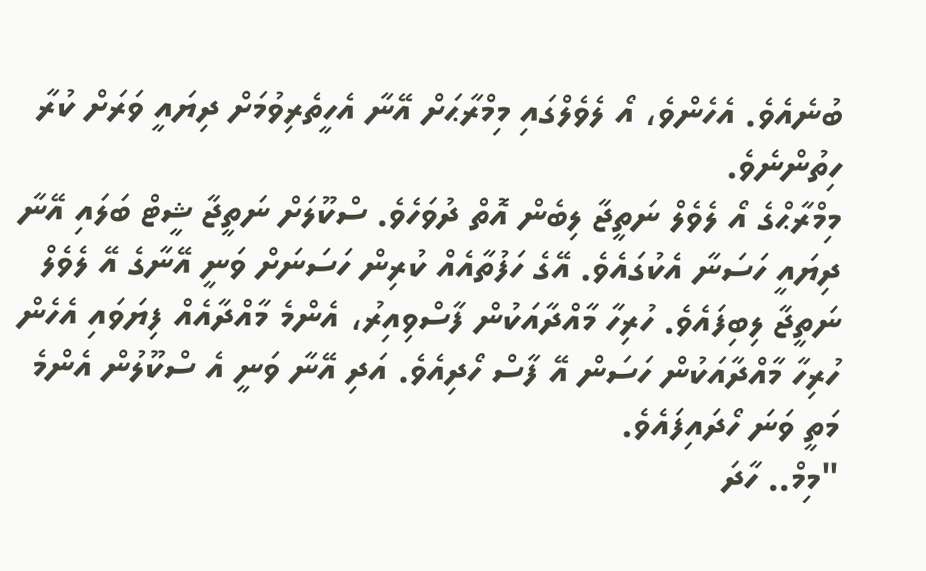ބުނެއެވެ. އެހެންވެ، އޯ ލެވެލްގައި މިމްރާޙަށް އޭނާ އެހީތެރިވުމަށް ދިޔައީ ވަރަށް ކުރާ ހިތުންނެވެ.
މިމްރާޙްގެ އޯ ލެވެލް ނަތީޖާ ލިބެން އޮތް ދުވަހެވެ. ސްކޫލަށް ނަތީޖާ ޝީޓް ބަލައި އޭނާ ދިޔައީ ހަސަނާ އެކުގައެވެ. އޭގެ ހަފުތާއެއް ކުރިން ހަސަނަށް ވަނީ އޭނާގެ އޭ ލެވެލް ނަތީޖާ ލިބިފައެވެ. ހުރިހާ މާއްދާއަކުން ފާސްވިއިރު، އެންމެ މާއްދާއެއް ފިޔަވައި އެހެން ހުރިހާ މާއްދާއަކުން ހަސަން އޭ ފާސް ހޯދިއެވެ. އަދި އޭނާ ވަނީ އެ ސްކޫލުން އެންމެ މަތީ ވަނަ ހޯދައިފައެވެ.
"މިމް.. ހާދަ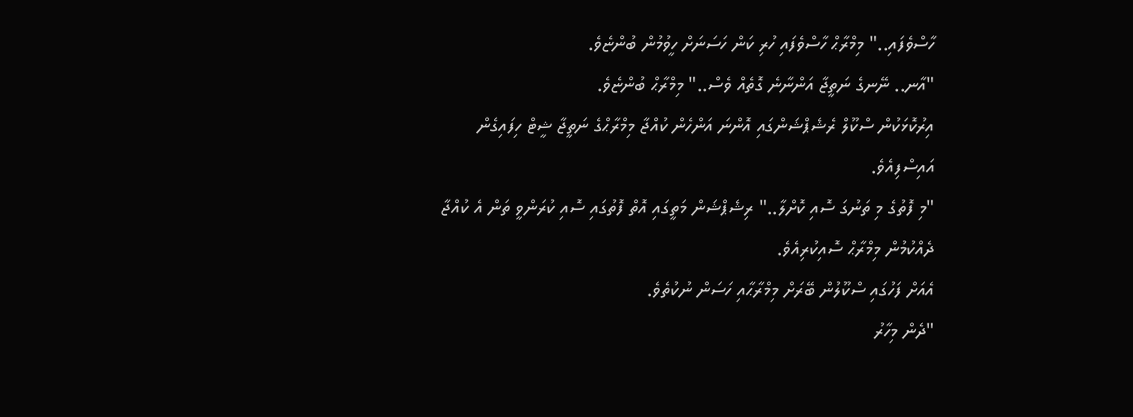ހާސްވެފައި.." މިމްރާޙް ހާސްވެފައި ހުރި ކަން ހަސަނަށް ހީވުމުން ބުންޏެވެ.
"އާނ.. ނޭނގެ ނަތީޖާ އަންނާނެ ގޮތެއް ވެސް.." މިމްރާޙް ބުންޏެވެ.
އިރުކޮޅަކުން ސްކޫލް ރެޝެޕްޝަންގައި އޮންނަ އަންހެން ކުއްޖާ މިމްރާޙްގެ ނަތީޖާ ޝީޓް ހިފައިގެން އައިސްފިއެވެ.
"މި ފޮތުގެ މި ތަނުގަ ސޮއި ކޮށްލާ.." ރިޝެޕްޝަން މަތީގައި އޮތް ފޮތުގައި ސޮއި ކުރަންވީ ތަން އެ ކުއްޖާ ދެއްކުމުން މިމްރާޙް ސޮއިކުރިއެވެ.
އެއަށް ފަހުގައި ސްކޫލުން ބޭރަށް މިމްރާޙާއި ހަސަން ނުކުތެވެ.
"ދެން މިހާރު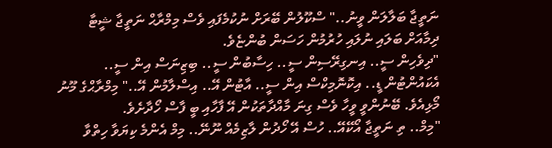ނަތީޖާ ބަލާލަން ވީނު.." ސްކޫލުން ބޭރަށް ނުކުމެފައި ވެސް މިމްރާޙް ނަތީޖާ ޝީޓާ ދިމާއަށް ބަލައި ނުލައި ހުރުމުން ހަސަން ބުންޏެވެ.
"ދިވެހިން ސީ.. އިނގިރޭސިން ސީ.. ހިސާބުން ސީ.. ބިޒިނަސް އިން ސީ.. އެކައުންޓުން ޑީ.. އިކޮނޮމިކްސް އިން ސީ.. އާޓުން އޭ.. އިސްލާމުން އޭ.." މިމްރާޙްގެ މޫނު މޯޅިއެވެ. ބޭނުންވީ ވީހާ ވެސް ގިނަ މާއްދާތަކުން އޭ ފާހާއި ބީ ފާސް ހޯދާށެވެ.
"މިމް.. ތި ނަތީޖާ އޯކޭއޭ.. ހުސް އޭ ހޯދުން ލާޒިމެއް ނޫނޭ.. މިމް އެންމެ ކިޔަވާ ހިތްވާ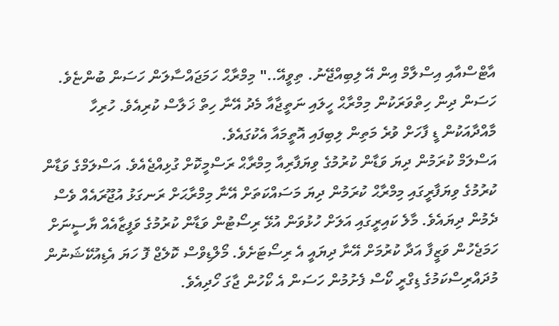އާޓްސްއާއި އިސްލާމް އިން އޭ ލިބިއްޖޭނު. ތިވީއޭ.." މިމްރާޙް ހަމަޖައްސާލަން ހަސަން ބުންޏެވެ.
ހަސަން ދިން ހިތްވަރަކުން މިމްރާޙް ހީލައި ނަތީޖާއާ މެދު އޭނާ ހިތް ޚަލާސް ކުރިއެވެ. ހުރިހާ މާއްދާއަކުން ޑީ ފާހަށް ވުރެ މަތިން ލިބިފައި އޮތީމައާ އެކުގައެވެ.
އަސްލަމް ކުރަމުން ދިޔަ ވަޑާން ކުރުމުގެ ވިޔަފާރިއާ މިމްރާޙް ރަސްމީކޮށް ގުޅިއްޖެއެވެ. އަސްލަމްގެ ވަޑާން ކުރުމުގެ ވިޔަފާރީގައި މިމްރާޙް ކުރަމުން ދިޔަ މަސައްކަތަށް އޭނާ މިމްރާޙަށް ރަނގަޅު އުޖޫރައެއް ވެސް ދެމުން ދިޔައެވެ. މާލެ ކައިރީގައި އަލަށް ހުޅުވަން އުޅޭ ރިސޯޓުން ވަޑާން ކުރުމުގެ ވަފީޒާއެއް ޔާސީނަށް ހަމަޖެހުން ވަޒީފާ އަދާ ކުރުމަށް އޭނާ ދިޔައީ އެ ރިސޯޓަށެވެ. މޯލްޑިވްސް ކޮލެޖް ފޮ ހަޔަ އެޑިއުކޭޝަނުން މުދައްރިސްކަމުގެ ޑިގްރީ ކޯސް ފެށުމުން ހަސަން އެ ކޯހުން ޖާގަ ހޯދިއެވެ.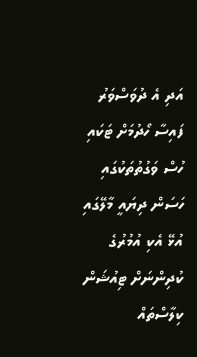އަދި އެ ދުވަސްވަރު ފައިސާ ހޯދުމަށް ޓަކައި ހުސް ވަގުތުތަކުގައި ހަސަން ދިޔައީ މާލޭގައި އުޅޭ އެކި އުމުރުގެ ކުދިންނަށް ޓިއުޝަން ކިލާސްތައް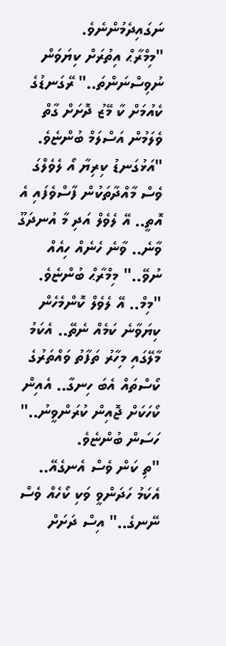ނަގައިދެމުންނެވެ.
"މިމްރާޙް އިތުރަށް ކިޔަވަން ނުވިސްނަންތަ.." ރޭގަނޑުގެ ކެއުމަށް ކާ މޭޒު ދޮށަށް ގާތް ވެލަމުން އަސްލަމް ބުންޏެވެ.
"އަޅުގަނޑު ކިރިޔާ އޯ ލެވެލްގަ ވެސް މާއްދާތަކުން ފާސްވެފައި އެ އޮތީ.. އޭ ލެވެލް އަދި މާ އުނދަގޫ ވާނެ.. ވާނެ ހެނެއް ހިއެއް ނުވޭ.." މިމްރާޙް ބުންޏެވެ.
"މިމް.. އޭ ލެވެލް ކޮންމެހެން ކިޔަވާނެ ކަމެއް ނެތޭ.. އެކަމު މާލޭގައި މިހާރު ތަފާތު ވައްތަރުގެ ކޯސްތައް އެބަ ހިނގާ.. އެއިން ކޯހަކަށް ޖޮއިން ކުރަންވީނު.." ހަސަން ބުންޏެވެ.
"ތި ކަން ވެސް އެނގެއޭ.. އެކަމު ހަދަންވީ ވަކި ކޯހެއް ވެސް ނޭނގެ.." އިސް ދަށަށް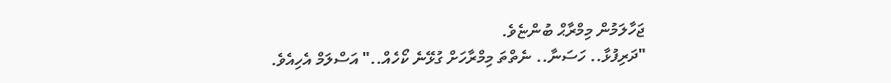ޖަހާލަމުން މިމްރާޙް ބުންޏެވެ.
"ދަރިފުޅާ.. ހަސަނާ.. ނެތްތަ މިމްރާހަށް ގުޅޭނެ ކޯހެއް.." އަސްލަމް އެހިއެވެ.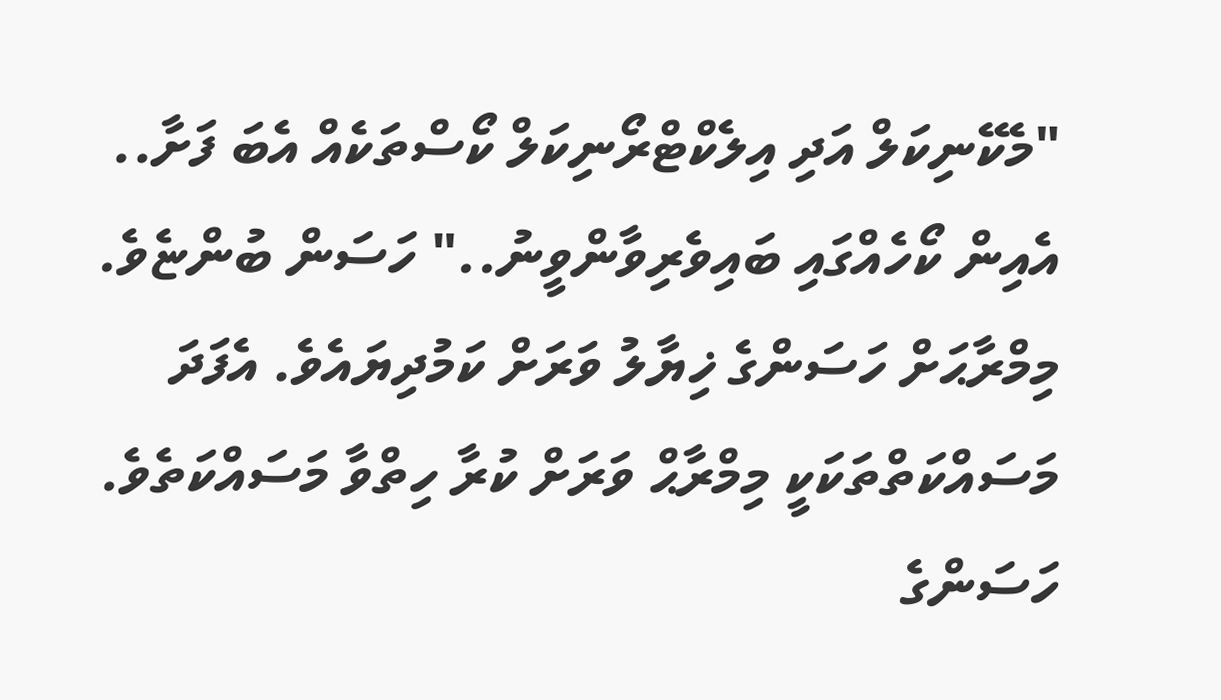"މެކޭނިކަލް އަދި އިލެކްޓްރޯނިކަލް ކޯސްތަކެއް އެބަ ފަށާ.. އެއިން ކޯހެއްގައި ބައިވެރިވާންވީނު.." ހަސަން ބުންޏެވެ.
މިމްރާޙަށް ހަސަންގެ ޚިޔާލު ވަރަށް ކަމުދިޔައެވެ. އެފަދަ މަސައްކަތްތަކަކީ މިމްރާޙް ވަރަށް ކުރާ ހިތްވާ މަސައްކަތެވެ. ހަސަންގެ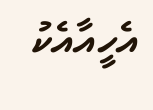އެހީއާއެކު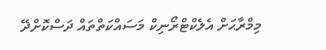މިމްރާޙަށް އެލެކްޓްރޯނިކް މަސައްކަތްތައް ދަސްކޮށްދޭ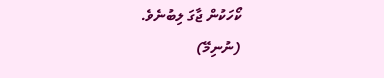ކޯހަކުން ޖާގަ ލިބުނެވެ.
(ނުނިމޭ)